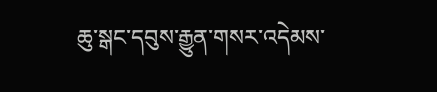ཆུ་སྒང་དབུས་རྒྱུན་གསར་འདེམས་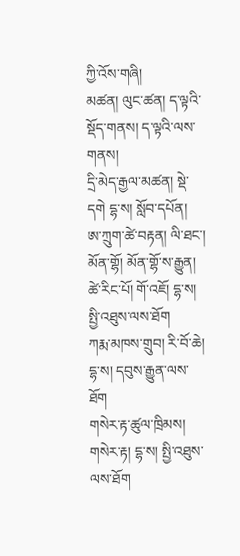ཀྱི་འོས་གཞི།
མཚན། ལུང་ཚན། ད་ལྟའི་སྡོད་གནས། ད་ལྟའི་ལས་གནས།
དྲི་མེད་རྒྱལ་མཚན། སྡེ་དགེ དྷ་ས། སློབ་དཔོན།
ཨ་ཀྲུག་ཚེ་བརྟན། ལི་ཐང་། མོན་གྷོ། མོན་གྷོ་ས་རྒྱུན།
ཚེ་རིང་པོ། གོ་འཇོ། དྷ་ས། སྤྱི་འཐུས་ལས་ཐོག
ཀརྨ་མཁས་གྲུབ། རི་བོ་ཆེ། དྷ་ས། དབུས་རྒྱུན་ལས་ཐོག
གསེར་རྟ་ཚུལ་ཁྲིམས། གསེར་རྟ། དྷ་ས། སྤྱི་འཐུས་ལས་ཐོག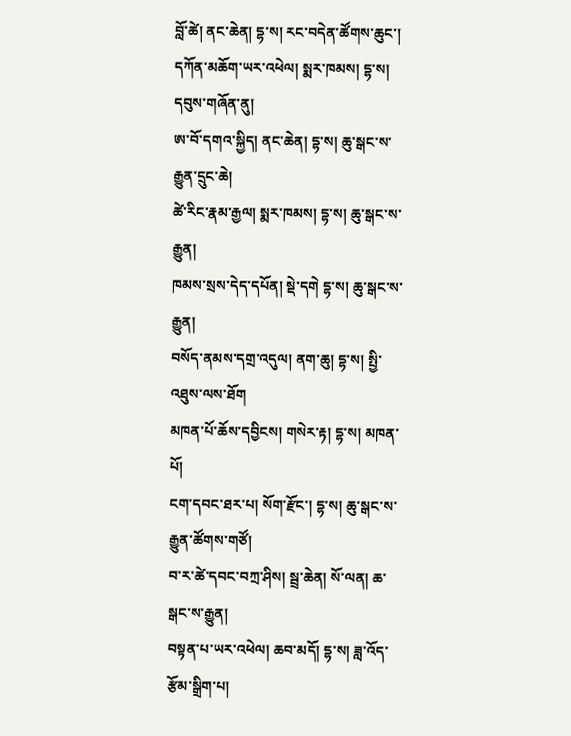བློ་ཚེ། ནང་ཆེན། དྷ་ས། རང་བདེན་ཚོགས་ཆུང་།
དཀོན་མཆོག་ཡར་འཕེལ། སྨར་ཁམས། དྷ་ས། དབུས་གཞོན་ནུ།
ཨ་བོ་དགའ་སྐྱིད། ནང་ཆེན། དྷ་ས། ཆུ་སྒང་ས་རྒྱུན་དྲུང་ཆེ།
ཚེ་རིང་རྣམ་རྒྱལ། སྨར་ཁམས། དྷ་ས། ཆུ་སྒང་ས་རྒྱུན།
ཁམས་སྲས་དེད་དཔོན། སྡེ་དགེ དྷ་ས། ཆུ་སྒང་ས་རྒྱུན།
བསོད་ནམས་དགྲ་འདུལ། ནག་ཆུ། དྷ་ས། སྤྱི་འཐུས་ལས་ཐོག
མཁན་པོ་ཆོས་དབྱིངས། གསེར་རྟ། དྷ་ས། མཁན་པོ།
ངག་དབང་ཐར་པ། སོག་རྫོང་། དྷ་ས། ཆུ་སྒང་ས་རྒྱུན་ཚོགས་གཙོ།
བ་ར་ཚེ་དབང་བཀྲ་ཤིས། སྦྲ་ཆེན། སོ་ལན། ཆ་སྒང་ས་རྒྱུན།
བསྟན་པ་ཡར་འཕེལ། ཆབ་མདོ། དྷ་ས། ཟླ་འོད་རྩོམ་སྒྲིག་པ།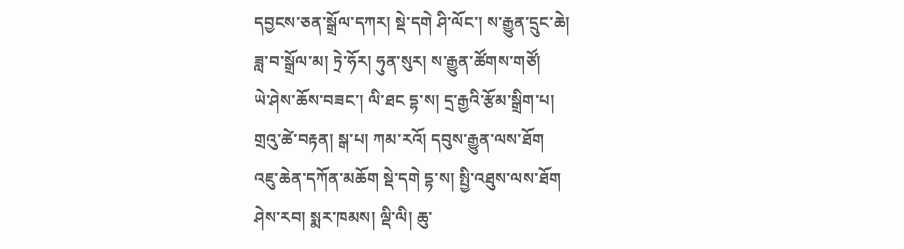དབྱངས་ཅན་སྒྲོལ་དཀར། སྡེ་དགེ ཤི་ལོང་། ས་རྒྱུན་དྲུང་ཆེ།
ཟླ་བ་སྒྲོལ་མ། ཏྲེ་ཧོར། ཧུན་སུར། ས་རྒྱུན་ཚོགས་གཙོ།
ཡེ་ཤེས་ཆོས་བཟང་། ལི་ཐང དྷ་ས། དྲ་རྒྱའི་རྩོམ་སྒྲིག་པ།
གྲའུ་ཚེ་བརྟན། སྒ་པ། ཀམ་རའོ། དབུས་རྒྱུན་ལས་ཐོག
འཇུ་ཆེན་དཀོན་མཆོག སྡེ་དགེ དྷ་ས། སྤྱི་འཐུས་ལས་ཐོག
ཤེས་རབ། སྨར་ཁམས། ལྡི་ལི། ཆུ་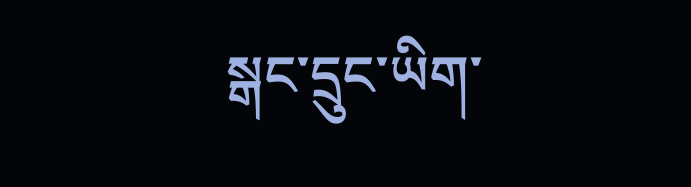སྒང་དྲུང་ཡིག་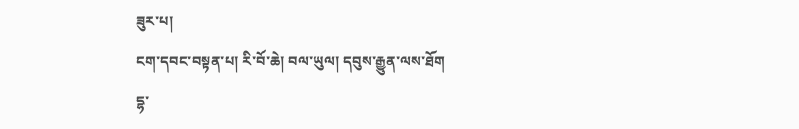ཟུར་པ།
ངག་དབང་བསྟན་པ། རི་བོ་ཆེ། བལ་ཡུལ། དབུས་རྒྱུན་ལས་ཐོག
དྷ་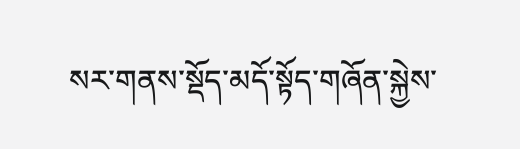སར་གནས་སྡོད་མདོ་སྟོད་གཞོན་སྐྱེས་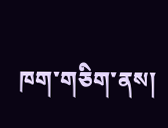ཁག་གཅིག་ནས།